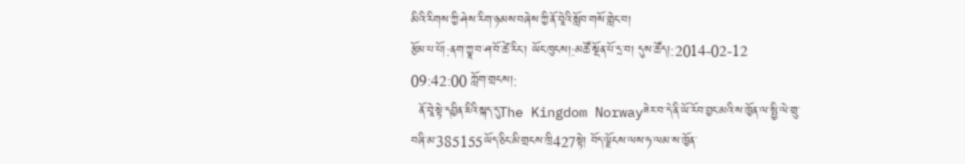མིའི་རིགས་ཀྱི་ཤེས་རིག་ཉམས་བཞེས་ཀྱི་ནོ་བཱེའི་སློབ་གསོ་གླེང་བ།
རྩོམ་པ་པོ།:ནག་ཀྱཱ་བ་ཤ་བོ་ཚེ་རིང་། ཡོང་ཁུངས།:མཚོ་སྔོན་པོ་དྲ་བ། དུས་ཚོད།:2014-02-12 09:42:00 ཀློག་གྲངས།:
  ནོ་བཱེ་སྟེ་དབྱིན་ཇིའི་སྐད་དུThe Kingdom Norwayཟེར་བ་དེ་ནི་ཡོ་རོབ་བྱང་མའི་ས་ཁྱོན་ལ་སྤྱི་ལེ་གྲུ་བཞི་མ་385155ཡོད་ཅིང་མི་གྲངས་ཁྲི427སྟེ། བོད་ལྗོངས་ལས་ཧ་ལམ་ས་ཁྱོན་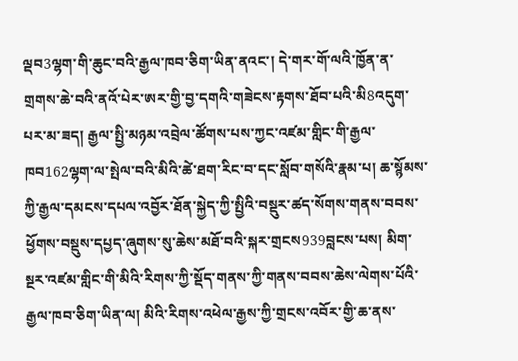ལྡབ3ལྷག་གི་ཆུང་བའི་རྒྱལ་ཁབ་ཅིག་ཡིན་ནའང་། དེ་གར་གོ་ལའི་ཁྱོན་ན་གྲགས་ཆེ་བའི་ནའོ་པེར་ཨར་གྱི་བྱ་དགའི་གཟེངས་རྟགས་ཐོབ་པའི་མི8འདུག་པར་མ་ཟད། རྒྱལ་སྤྱི་མཉམ་འབྲེལ་ཚོགས་པས་ཀྱང་འཛམ་གླིང་གི་རྒྱལ་ཁབ162ལྷག་ལ་སྤེལ་བའི་མིའི་ཚེ་ཐག་རིང་བ་དང་སློབ་གསོའི་རྣམ་པ། ཆ་སྙོམས་ཀྱི་རྒྱལ་དམངས་དཔལ་འབྱོར་ཐོན་སྐྱེད་ཀྱི་སྤྱིའི་བསྡུར་ཚད་སོགས་གནས་བབས་ཕྱོགས་བསྡུས་དཔྱད་ཞུགས་སུ་ཆེས་མཐོ་བའི་སྐར་གྲངས939བླངས་པས། མིག་སྔར་འཛམ་གླིང་གི་མིའི་རིགས་ཀྱི་སྡོད་གནས་ཀྱི་གནས་བབས་ཆེས་ལེགས་པོའི་རྒྱལ་ཁབ་ཅིག་ཡིན་ལ། མིའི་རིགས་འཕེལ་རྒྱས་ཀྱི་གྲངས་འབོར་གྱི་ཆ་ནས་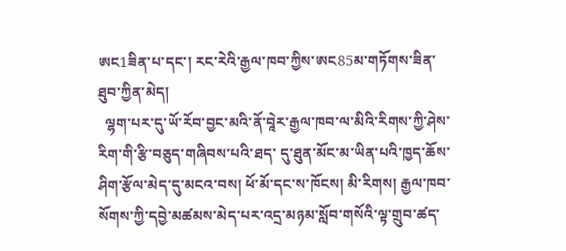ཨང1ཟིན་པ་དང་། རང་རེའི་རྒྱལ་ཁབ་ཀྱིས་ཨང85མ་གཏོགས་ཟིན་ཐུབ་ཀྱིན་མེད།
  ལྷག་པར་དུ་ཡོ་རོབ་བྱང་མའི་ནོ་བཱེར་རྒྱལ་ཁབ་ལ་མིའི་རིགས་ཀྱི་ཤེས་རིག་གི་རྩི་བཅུད་གཞིབས་པའི་ཐད་ དུ་ཐུན་མོང་མ་ཡིན་པའི་ཁྱད་ཆོས་ཤིག་རྩོལ་མེད་དུ་མངའ་བས། ཕོ་མོ་དང་ས་ཁོངས། མི་རིགས། རྒྱལ་ཁབ་སོགས་ཀྱི་དབྱེ་མཚམས་མེད་པར་འདྲ་མཉམ་སློབ་གསོའི་ལྟ་གྲུབ་ཚད་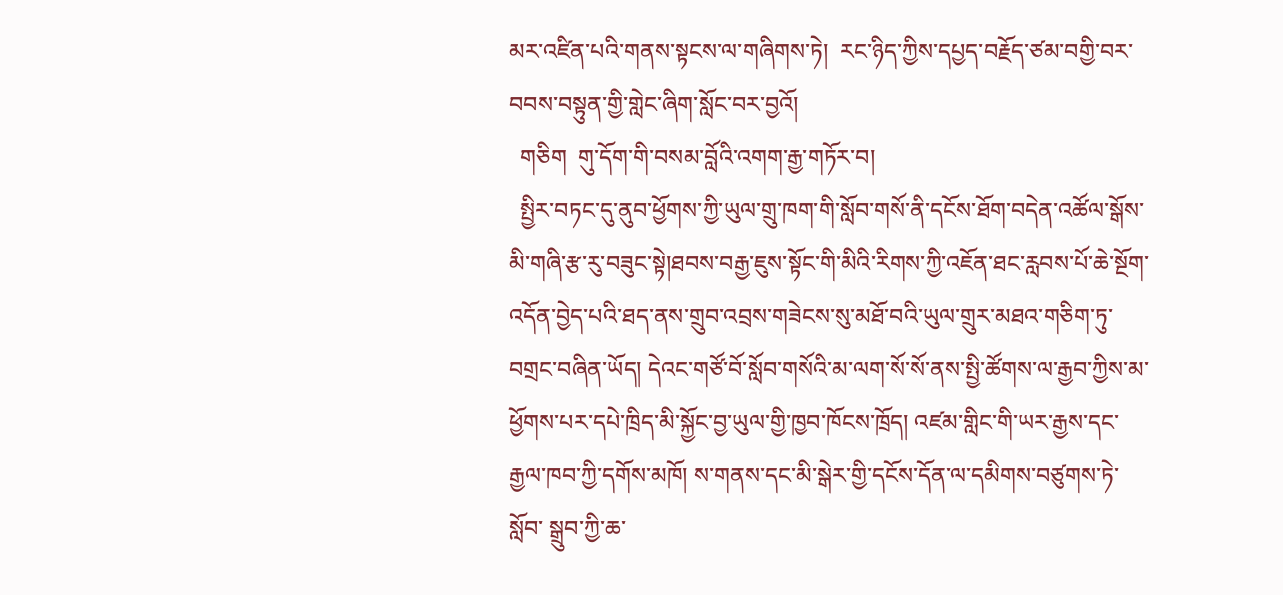མར་འཛིན་པའི་གནས་སྟངས་ལ་གཞིགས་ཏེ།  རང་ཉིད་ཀྱིས་དཔྱད་བརྗོད་ཙམ་བགྱི་བར་བབས་བསྟུན་གྱི་གླེང་ཞིག་སློང་བར་བྱའོ།
  གཅིག  གུ་དོག་གི་བསམ་བློའི་འགག་རྒྱ་གཏོར་བ།
  སྤྱིར་བཏང་དུ་ནུབ་ཕྱོགས་ཀྱི་ཡུལ་གྲུ་ཁག་གི་སློབ་གསོ་ནི་དངོས་ཐོག་བདེན་འཚོལ་སྒོས་མི་གཞི་རྩ་རུ་བཟུང་སྟེ།ཐབས་བརྒྱ་ཇུས་སྟོང་གི་མིའི་རིགས་ཀྱི་འཇོན་ཐང་རླབས་པོ་ཆེ་སྔོག་འདོན་བྱེད་པའི་ཐད་ནས་གྲུབ་འབྲས་གཟེངས་སུ་མཐོ་བའི་ཡུལ་གྲུར་མཐའ་གཅིག་ཏུ་བགྲང་བཞིན་ཡོད། དེའང་གཙོ་བོ་སློབ་གསོའི་མ་ལག་སོ་སོ་ནས་སྤྱི་ཚོགས་ལ་རྒྱབ་ཀྱིས་མ་ཕྱོགས་པར་དཔེ་ཁྲིད་མི་སྐྱོང་བྱ་ཡུལ་གྱི་ཁྱབ་ཁོངས་ཁྲོད། འཛམ་གླིང་གི་ཡར་རྒྱས་དང་རྒྱལ་ཁབ་ཀྱི་དགོས་མཁོ། ས་གནས་དང་མི་སྒེར་གྱི་དངོས་དོན་ལ་དམིགས་བཙུགས་ཏེ་སློབ་ སྒྲུབ་ཀྱི་ཆ་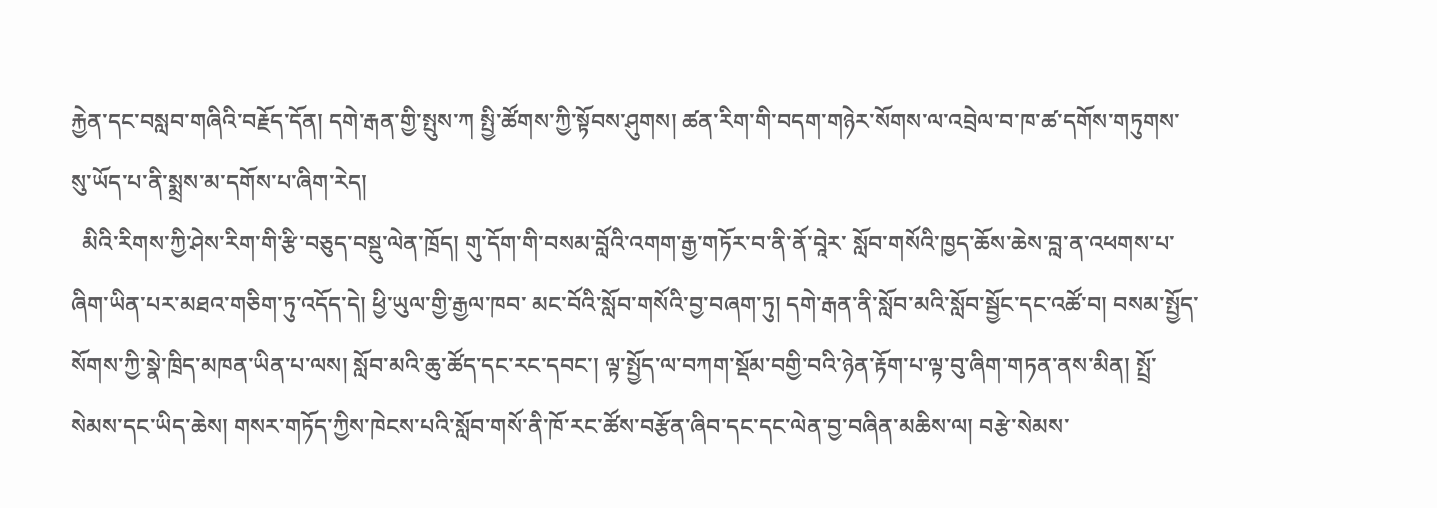རྐྱེན་དང་བསླབ་གཞིའི་བརྗོད་དོན། དགེ་རྒན་གྱི་སྤུས་ཀ སྤྱི་ཚོགས་ཀྱི་སྟོབས་ཤུགས། ཚན་རིག་གི་བདག་གཉེར་སོགས་ལ་འབྲེལ་བ་ཁ་ཚ་དགོས་གཏུགས་སུ་ཡོད་པ་ནི་སྨྲས་མ་དགོས་པ་ཞིག་རེད།
  མིའི་རིགས་ཀྱི་ཤེས་རིག་གི་རྩི་བཅུད་བསྡུ་ལེན་ཁྲོད། གུ་དོག་གི་བསམ་བློའི་འགག་རྒྱ་གཏོར་བ་ནི་ནོ་བཱེར་ སློབ་གསོའི་ཁྱད་ཆོས་ཆེས་བླ་ན་འཕགས་པ་ཞིག་ཡིན་པར་མཐའ་གཅིག་ཏུ་འདོད་དེ། ཕྱི་ཡུལ་གྱི་རྒྱལ་ཁབ་ མང་བོའི་སློབ་གསོའི་བྱ་བཞག་ཏུ། དགེ་རྒན་ནི་སློབ་མའི་སློབ་སྦྱོང་དང་འཚོ་བ། བསམ་སྤྱོད་སོགས་ཀྱི་སྣེ་ཁྲིད་མཁན་ཡིན་པ་ལས། སློབ་མའི་ཆུ་ཚོད་དང་རང་དབང་། ལྟ་སྤྱོད་ལ་བཀག་སྡོམ་བགྱི་བའི་ཉེན་རྟོག་པ་ལྟ་བུ་ཞིག་གཏན་ནས་མིན། སྤྲོ་སེམས་དང་ཡིད་ཆེས། གསར་གཏོད་ཀྱིས་ཁེངས་པའི་སློབ་གསོ་ནི་ཁོ་རང་ཚོས་བརྩོན་ཞིབ་དང་དང་ལེན་བྱ་བཞིན་མཆིས་ལ། བརྩེ་སེམས་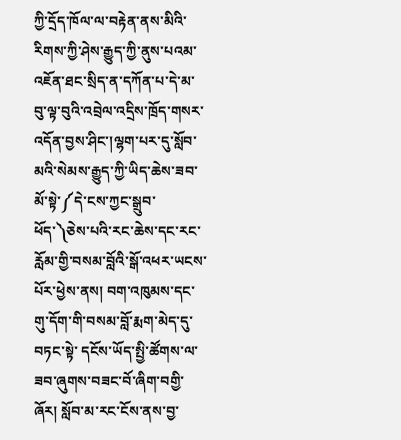ཀྱི་དྲོད་ཁོལ་ལ་བརྟེན་ནས་མིའི་རིགས་ཀྱི་ཤེས་རྒྱུད་ཀྱི་ནུས་པའམ་འཇོན་ཐང་སྲིད་ན་དཀོན་པ་དེ་མ་བུ་ལྟ་བུའི་འབྲེལ་འདྲིས་ཁྲོད་གསར་འདོན་བྱས་ཤིང་།ལྷག་པར་དུ་སློབ་མའི་སེམས་རྒྱུད་ཀྱི་ཡིད་ཆེས་ཟབ་མོ་སྟེ་༼དེ་ངས་ཀྱང་སྒྲུབ་ཕོད་༽ཅེས་པའི་རང་ཆེས་དང་རང་རློམ་གྱི་བསམ་བློའི་སྒོ་འཕར་ཡངས་པོར་ཕྱེས་ནས། བག་འཁུམས་དང་གུ་དོག་གི་བསམ་བློ་རྨག་མེད་དུ་བཏང་སྟེ་ དངོས་ཡོད་སྤྱི་ཚོགས་ལ་ཟབ་ཞུགས་བཟང་བོ་ཞིག་བགྱི་ཞོར། སློབ་མ་རང་ངོས་ནས་བྱ་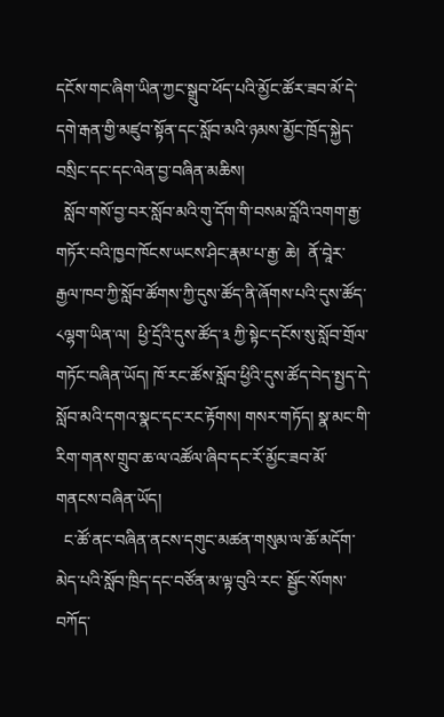དངོས་གང་ཞིག་ཡིན་ཀྱང་སྒྲུབ་ཕོད་པའི་མྱོང་ཚོར་ཟབ་མོ་དེ་དགེ་རྒན་གྱི་མཛུབ་སྟོན་དང་སློབ་མའི་ཉམས་མྱོང་ཁྲོད་སྐྱེད་བསྲིང་དང་དང་ལེན་བྱ་བཞིན་མཆིས།
  སློབ་གསོ་བྱ་བར་སློབ་མའི་གུ་དོག་གི་བསམ་བློའི་འགག་རྒྱ་གཏོར་བའི་ཁྱབ་ཁོངས་ཡངས་ཤིང་རྣམ་པ་རྒྱ་ ཆེ།  ནོ་བཱེར་རྒྱལ་ཁབ་ཀྱི་སློབ་ཚོགས་ཀྱི་དུས་ཚོད་ནི་ཞོགས་པའི་དུས་ཚོད་༨ལྷག་ཡིན་ལ།  ཕྱི་དྲོའི་དུས་ཚོད་༣ ཀྱི་སྟེང་དངོས་སུ་སློབ་གྲོལ་གཏོང་བཞིན་ཡོད། ཁོ་རང་ཚོས་སློབ་ཕྱིའི་དུས་ཚོད་བེད་སྤྱད་དེ་སློབ་མའི་དགའ་སྣང་དང་རང་རྟོགས། གསར་གཏོད། སྣ་མང་གི་རིག་གནས་གྲུབ་ཆ་ལ་འཚོལ་ཞིབ་དང་རོ་མྱོང་ཟབ་མོ་གནངས་བཞིན་ཡོད།
  ང་ཚོ་ནང་བཞིན་ནངས་དགུང་མཚན་གསུམ་ལ་ཆོ་མདོག་མེད་པའི་སློབ་ཁྲིད་དང་བཙོན་མ་ལྟ་བུའི་རང་ སྦྱོང་སོགས་བཀོད་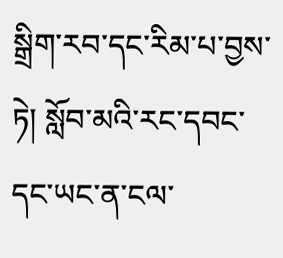སྒྲིག་རབ་དང་རིམ་པ་བྱས་ཏེ། སློབ་མའི་རང་དབང་དང་ཡང་ན་ངལ་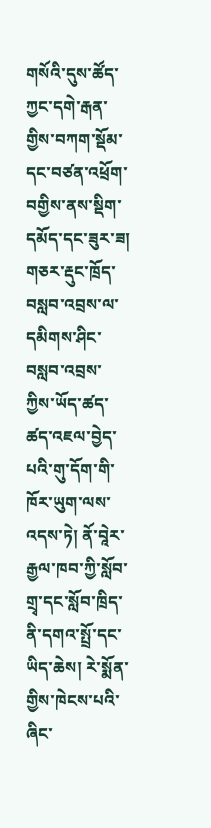གསོའི་དུས་ཚོད་ ཀྱང་དགེ་རྒན་གྱིས་བཀག་སྡོམ་དང་བཙན་འཕྲོག་བགྱིས་ནས་སྡིག་དམོད་དང་ཟུར་ཟ།  གཅར་རྡུང་ཁྲོད་བསླབ་འབྲས་ལ་དམིགས་ཤིང་བསླབ་འབྲས་ཀྱིས་ཡོད་ཚད་ཚད་འཇལ་བྱེད་པའི་གུ་དོག་གི་ཁོར་ཡུག་ལས་འདས་ཏེ། ནོ་བཱེར་རྒྱལ་ཁབ་ཀྱི་སློབ་གྲྭ་དང་སློབ་ཁྲིད་ནི་དགའ་སྤྲོ་དང་ཡིད་ཆེས། རེ་སྨོན་གྱིས་ཁེངས་པའི་ཞིང་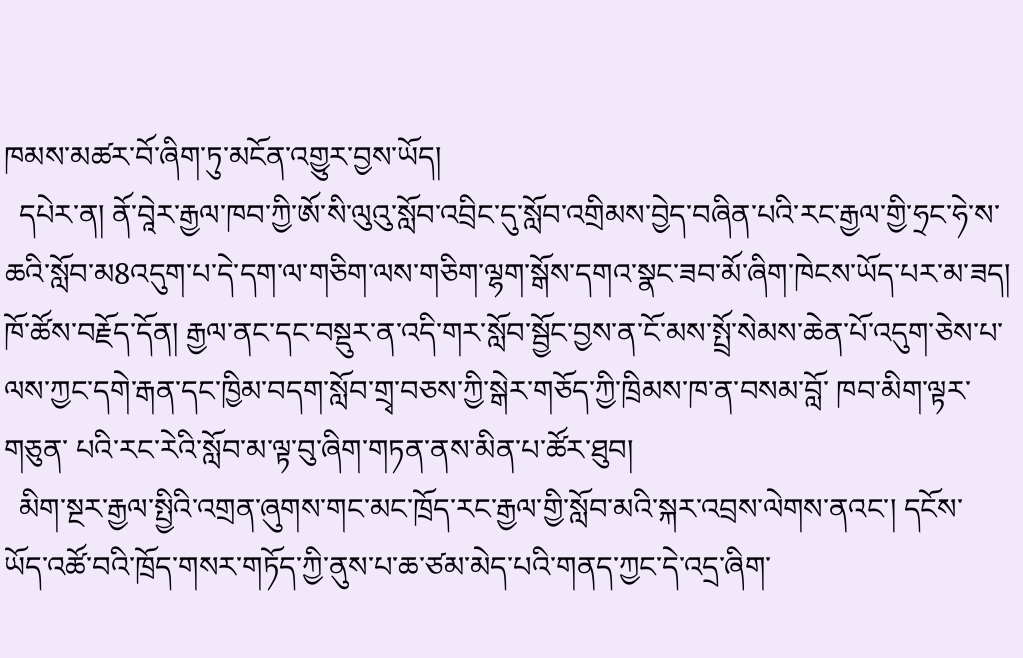ཁམས་མཚར་བོ་ཞིག་ཏུ་མངོན་འགྱུར་བྱས་ཡོད།
  དཔེར་ན། ནོ་བཱེར་རྒྱལ་ཁབ་ཀྱི་ཨོ་སི་ལུའུ་སློབ་འབྲིང་དུ་སློབ་འགྲིམས་བྱེད་བཞིན་པའི་རང་རྒྱལ་གྱི་ཧྲང་ཧེ་ས་ཆའི་སློབ་མ8འདུག་པ་དེ་དག་ལ་གཅིག་ལས་གཅིག་ལྷག་སྒོས་དགའ་སྣང་ཟབ་མོ་ཞིག་ཁེངས་ཡོད་པར་མ་ཟད། ཁོ་ཚོས་བརྗོད་དོན། རྒྱལ་ནང་དང་བསྡུར་ན་འདི་གར་སློབ་སྦྱོང་བྱས་ན་ངོ་མས་སྤྲོ་སེམས་ཆེན་པོ་འདུག་ཅེས་པ་ལས་ཀྱང་དགེ་རྒན་དང་ཁྱིམ་བདག་སློབ་གྲྭ་བཅས་ཀྱི་སྒེར་གཅོད་ཀྱི་ཁྲིམས་ཁ་ན་བསམ་བློ་ ཁབ་མིག་ལྟར་གཅུན་ པའི་རང་རེའི་སློབ་མ་ལྟ་བུ་ཞིག་གཏན་ནས་མིན་པ་ཚོར་ཐུབ།
  མིག་སྔར་རྒྱལ་སྤྱིའི་འགྲན་ཞུགས་གང་མང་ཁྲོད་རང་རྒྱལ་གྱི་སློབ་མའི་སྐར་འབྲས་ལེགས་ནའང་། དངོས་ ཡོད་འཚོ་བའི་ཁྲོད་གསར་གཏོད་ཀྱི་ནུས་པ་ཆ་ཙམ་མེད་པའི་གནད་ཀྱང་དེ་འདྲ་ཞིག་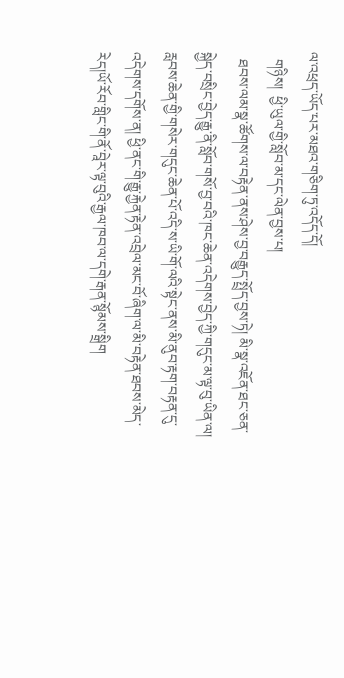ལ་འཕྲད་ཡོད་པར་མཐའ་གཅིག་ཏུ་འདོད་དོ།
  གཉིས།  ཕྱི་ཡུལ་གྱི་སློབ་མ་དང་ལེན་བྱས་པ།
  ཐབས་ལམ་སྣ་ཚོགས་ལ་བརྟེན་ནས་ཤེས་བྱ་བརྒྱུད་སྤྲོད་བྱས་ཏེ། མི་སྣ་འཇོན་ཐང་ཅན་སྐྱེད་བསྲིང་བྱེད་རྒྱུ་ནི་སློབ་གསོ་བྱ་བའི་ཁང་ཆེན་འདེགས་བྱེད་ཀྱི་གདུང་མ་ལྟ་བུ་ཡིན་ལ། རླབས་ཆེན་གྱི་གསེར་གདུང་ཆེན་པོ་འདི་ས་ཡི་གོ་ལའི་སྟེང་ནས་མི་ནུབ་རྟག་བརྟན་དུ་འདེགས་དགོས་ན། ཕྱི་ནང་གི་རྒྱུ་རྐྱེན་རྟེན་འབྲེལ་མང་བོ་ཞིག་ལ་མི་བརྟེན་ཐབས་མེད་རེད།ཡོ་རོབ་གླིང་གི་ནོ་བཱེར་ལྟ་བུའི་རྒྱལ་ཁབ་ལ་དགེ་རྒན་སྙོམས་སྒྲིག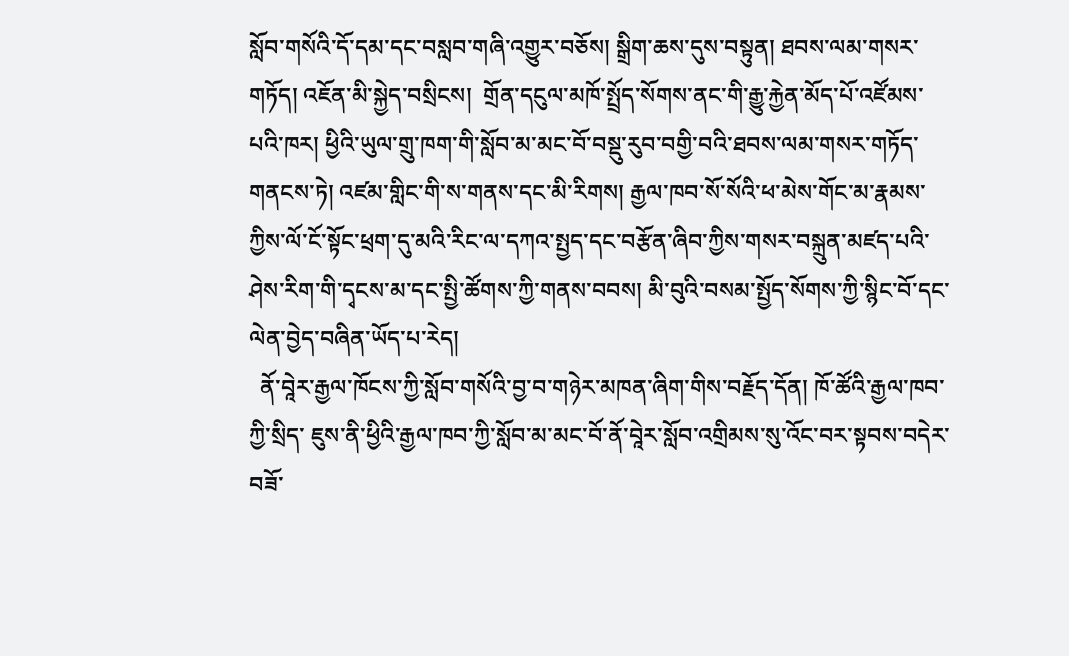སློབ་གསོའི་དོ་དམ་དང་བསླབ་གཞི་འགྱུར་བཅོས། སྒྲིག་ཆས་དུས་བསྟུན། ཐབས་ལམ་གསར་གཏོད། འཇོན་མི་སྐྱེད་བསྲིངས།  གྲོན་དངུལ་མཁོ་སྤྲོད་སོགས་ནང་གི་རྒྱུ་རྐྱེན་མོད་པོ་འཛོམས་པའི་ཁར། ཕྱིའི་ཡུལ་གྲུ་ཁག་གི་སློབ་མ་མང་བོ་བསྡུ་རུབ་བགྱི་བའི་ཐབས་ལམ་གསར་གཏོད་གནངས་ཏེ། འཛམ་གླིང་གི་ས་གནས་དང་མི་རིགས། རྒྱལ་ཁབ་སོ་སོའི་ཕ་མེས་གོང་མ་རྣམས་ཀྱིས་ལོ་ངོ་སྟོང་ཕྲག་དུ་མའི་རིང་ལ་དཀའ་སྤྱད་དང་བརྩོན་ཞིབ་ཀྱིས་གསར་བསྐྲུན་མཛད་པའི་ཤེས་རིག་གི་དྭངས་མ་དང་སྤྱི་ཚོགས་ཀྱི་གནས་བབས། མི་བུའི་བསམ་སྤྱོད་སོགས་ཀྱི་སྙིང་བོ་དང་ལེན་བྱེད་བཞིན་ཡོད་པ་རེད།
  ནོ་བཱེར་རྒྱལ་ཁོངས་ཀྱི་སློབ་གསོའི་བྱ་བ་གཉེར་མཁན་ཞིག་གིས་བརྗོད་དོན། ཁོ་ཚོའི་རྒྱལ་ཁབ་ཀྱི་སྲིད་ ཇུས་ནི་ཕྱིའི་རྒྱལ་ཁབ་ཀྱི་སློབ་མ་མང་བོ་ནོ་བཱེར་སློབ་འགྲིམས་སུ་འོང་བར་སྟབས་བདེར་བཟོ་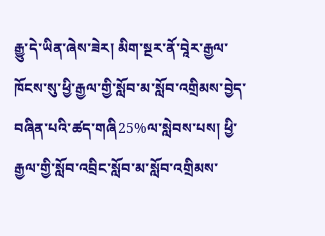རྒྱུ་དེ་ཡིན་ཞེས་ཟེར། མིག་སྔར་ནོ་བཱེར་རྒྱལ་ཁོངས་སུ་ཕྱི་རྒྱལ་གྱི་སློབ་མ་སློབ་འགྲིམས་བྱེད་བཞིན་པའི་ཚད་གཞི25%ལ་སླེབས་པས། ཕྱི་རྒྱལ་གྱི་སློབ་འབྲིང་སློབ་མ་སློབ་འགྲིམས་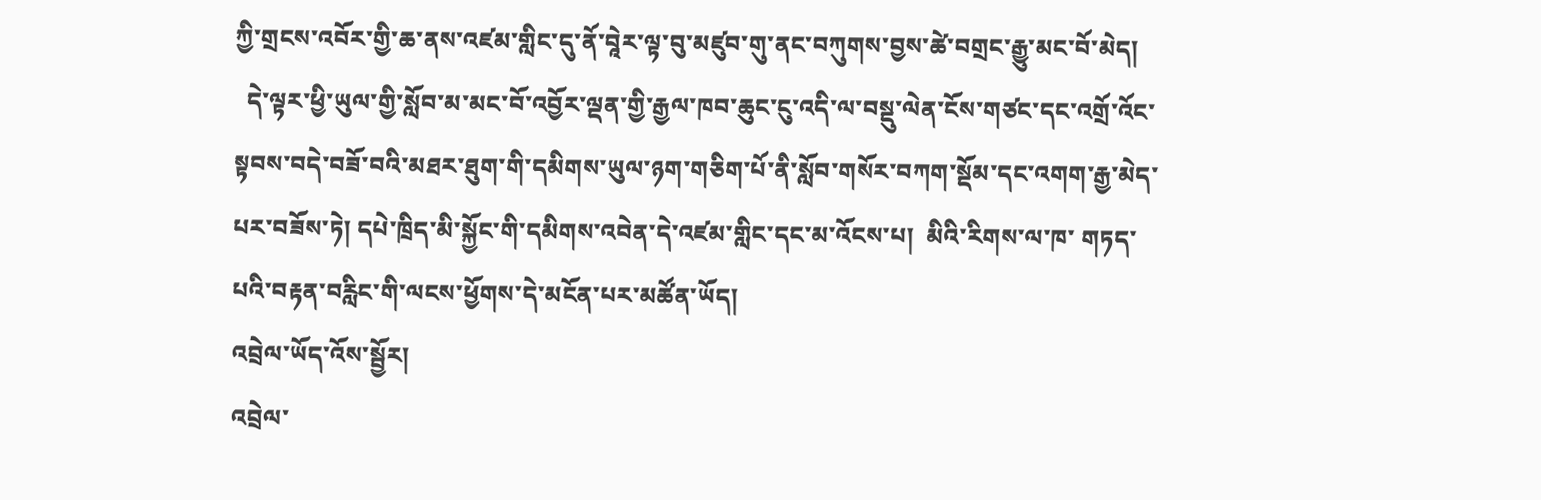ཀྱི་གྲངས་འབོར་གྱི་ཆ་ནས་འཛམ་གླིང་དུ་ནོ་བཱེར་ལྟ་བུ་མཛུབ་གུ་ནང་བཀུགས་བྱས་ཚེ་བགྲང་རྒྱུ་མང་བོ་མེད།
  དེ་ལྟར་ཕྱི་ཡུལ་གྱི་སློབ་མ་མང་བོ་འབྱོར་ལྡན་གྱི་རྒྱལ་ཁབ་ཆུང་ངུ་འདི་ལ་བསྡུ་ལེན་ངོས་གཙང་དང་འགྲོ་འོང་སྟབས་བདེ་བཟོ་བའི་མཐར་ཐུག་གི་དམིགས་ཡུལ་ཉག་གཅིག་པོ་ནི་སློབ་གསོར་བཀག་སྡོམ་དང་འགག་རྒྱ་མེད་པར་བཟོས་ཏེ། དཔེ་ཁྲིད་མི་སྐྱོང་གི་དམིགས་འབེན་དེ་འཛམ་གླིང་དང་མ་འོངས་པ།  མིའི་རིགས་ལ་ཁ་ གཏད་པའི་བརྟན་བརླིང་གི་ལངས་ཕྱོགས་དེ་མངོན་པར་མཚོན་ཡོད།
འབྲེལ་ཡོད་འོས་སྦྱོར།
འབྲེལ་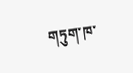གཏུག་ཁ་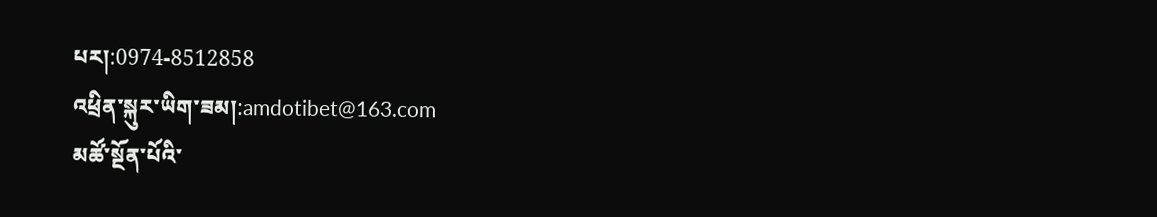པར།:0974-8512858
འཕྲིན་སྐུར་ཡིག་ཟམ།:amdotibet@163.com
མཚོ་སྔོན་པོའི་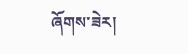ཞོགས་ཟེར།